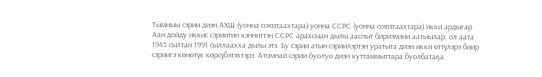Тымныы сэрии диэн АХШ (уонна союзтаахтара) уонна ССРС (уонна союзтаахтара) икки ардыгар Аан дойду иккис сэриитин кэнниттэн ССРС арахсыан дылы ааспыт бириэмэни аатыылар, ол аата 1945 сылтан 1991 сыллаахха дылы этэ. Бу сэрии атын сэриилэртэн уратыта диэн икки өттүлэрэ биир сэриигэ көнөтүк көрсүбэтэхтэрэ. Атомнай сэрии буолуо диэн куттаммыттара буолбатаҕа.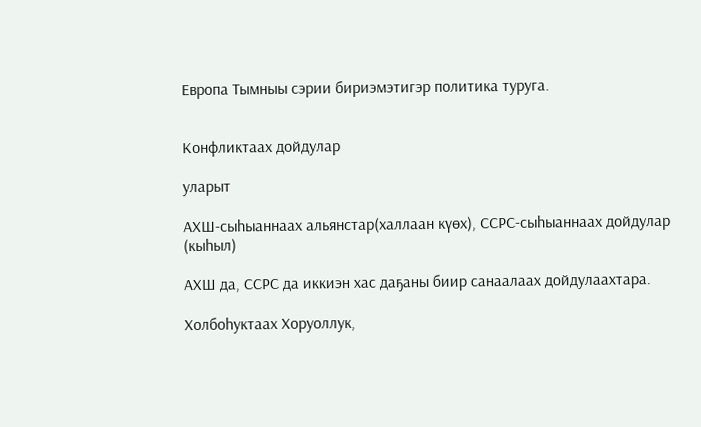Европа Тымныы сэрии бириэмэтигэр политика туруга.


Конфликтаах дойдулар

уларыт

АХШ-сыһыаннаах альянстар(халлаан күөх), ССРС-сыһыаннаах дойдулар (кыһыл)

АХШ да, ССРС да иккиэн хас даҕаны биир санаалаах дойдулаахтара.

Холбоһуктаах Хоруоллук,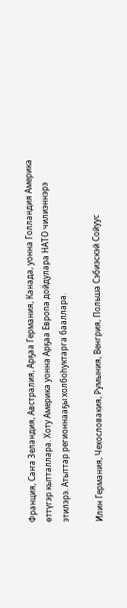Франция, Саҥа Зеландия, Австралия, Арҕаа Германия, Канада, уонна Голландия Америка өттүгэр кытталлара. Хоту Америка уонна Арҕаа Европа дойдулара НАТО чилиэннэрэ этилэрэ. Атыттар регионнааҕы холбоһуктарга бааллара.

Илин Германия, Чехословакия, Румыния, Венгрия, Польша Сэбиэскэй Сойуус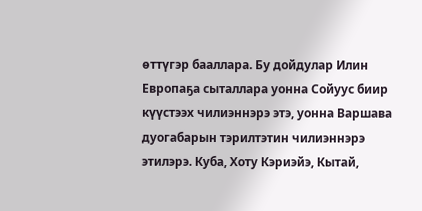өттүгэр бааллара. Бу дойдулар Илин Европаҕа сыталлара уонна Сойуус биир күүстээх чилиэннэрэ этэ, уонна Варшава дуогабарын тэрилтэтин чилиэннэрэ этилэрэ. Куба, Хоту Кэриэйэ, Кытай,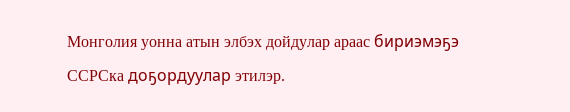Монголия уонна атын элбэх дойдулар араас бириэмэҕэ ССРСка доҕордуулар этилэр.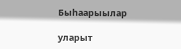Быһаарыылар

уларыт